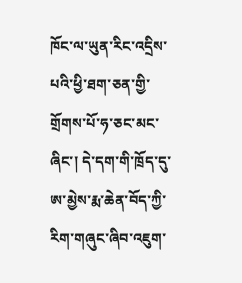ཁོང་ལ་ཡུན་རིང་འདྲིས་པའི་ཕྱི་ཐག་ཅན་གྱི་གྲོགས་པོ་ཧ་ཅང་མང་ཞིང་། དེ་དག་གི་ཁྲོད་དུ་ཨ་མྱེས་རྨ་ཆེན་བོད་ཀྱི་རིག་གཞུང་ཞིབ་འཇུག་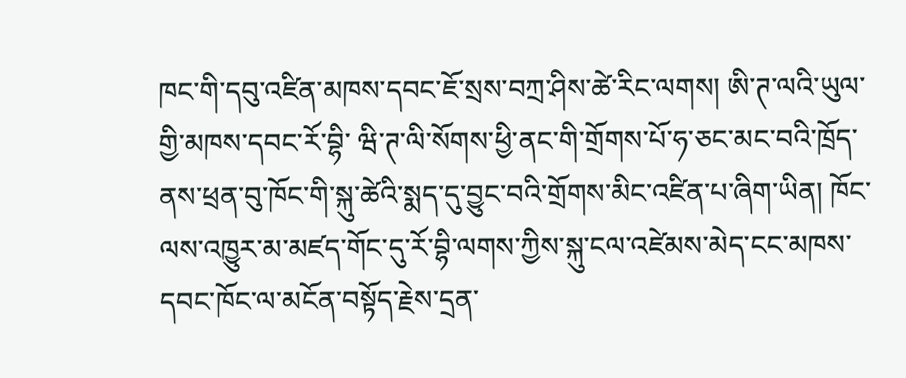ཁང་གི་དབུ་འཛིན་མཁས་དབང་ཇོ་སྲས་བཀྲ་ཤིས་ཚེ་རིང་ལགས། ཨི་ཊ་ལའི་ཡུལ་གྱི་མཁས་དབང་རོ་བྷི་ ཝི་ཊ་ལི་སོགས་ཕྱི་ནང་གི་གྲོགས་པོ་ཧ་ཅང་མང་བའི་ཁྲོད་ནས་ཕྲན་བུ་ཁོང་གི་སྐུ་ཚེའི་སྨད་དུ་བྱུང་བའི་གྲོགས་མིང་འཛིན་པ་ཞིག་ཡིན། ཁོང་ལས་འཁྱུར་མ་མཛད་གོང་དུ་རོ་བྷི་ལགས་ཀྱིས་སྐུ་ངལ་འཛེམས་མེད་ངང་མཁས་དབང་ཁོང་ལ་མངོན་བསྟོད་རྗེས་དྲན་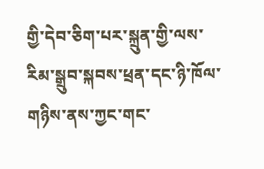གྱི་དེབ་ཅིག་པར་སྐྲུན་གྱི་ལས་རིམ་སྒྲུབ་སྐབས་ཕྲན་དང་ཉི་ཁོལ་གཉིས་ནས་ཀྱང་གང་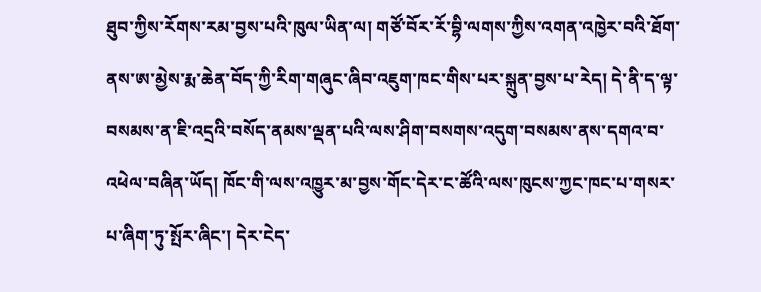ཐུབ་ཀྱིས་རོགས་རམ་བྱས་པའི་ཁུལ་ཡིན་ལ། གཙོ་བོར་རོ་བྷི་ལགས་ཀྱིས་འགན་འཁྱེར་བའི་ཐོག་ནས་ཨ་མྱེས་རྨ་ཆེན་བོད་ཀྱི་རིག་གཞུང་ཞིབ་འཇུག་ཁང་གིས་པར་སྐྲུན་བྱས་པ་རེད། དེ་ནི་ད་ལྟ་བསམས་ན་ཇི་འདྲའི་བསོད་ནམས་ལྡན་པའི་ལས་ཤིག་བསགས་འདུག་བསམས་ནས་དགའ་བ་འཕེལ་བཞིན་ཡོད། ཁོང་གི་ལས་འཁྱུར་མ་བྱས་གོང་དེར་ང་ཚོའི་ལས་ཁུངས་ཀྱང་ཁང་པ་གསར་པ་ཞིག་ཏུ་སྤོར་ཞིང་། དེར་ངེད་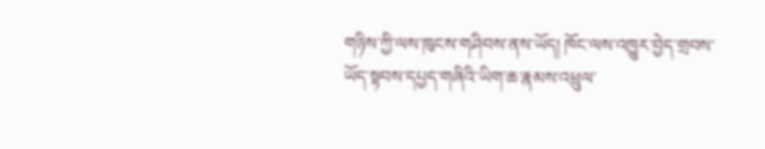གཉིས་ཀྱི་ལས་ཁུངས་གཤིབས་ནས་ཡོད། ཁོང་ལས་འཁྱུར་བྱེད་གྲབས་ཡོད་སྟབས་དཔྱད་གཞིའི་ཡིག་ཆ་རྣམས་འཕྲུལ་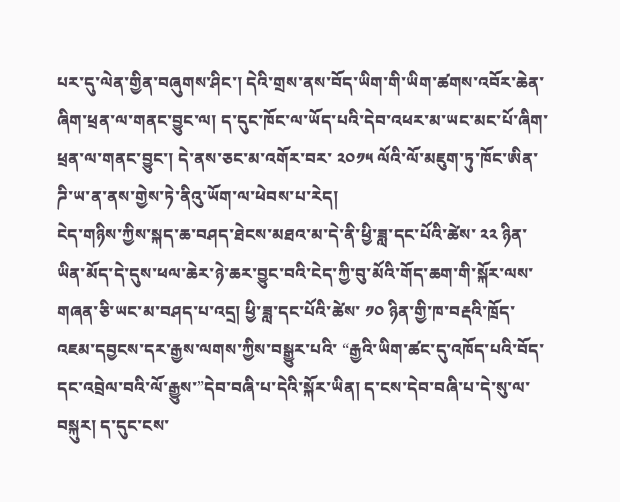པར་དུ་ལེན་གྱིན་བཞུགས་ཤིང་། དེའི་གྲས་ནས་བོད་ཡིག་གི་ཡིག་ཚགས་འབོར་ཆེན་ཞིག་ཕྲན་ལ་གནང་བྱུང་ལ། ད་དུང་ཁོང་ལ་ཡོད་པའི་དེབ་འཕར་མ་ཡང་མང་པོ་ཞིག་ཕྲན་ལ་གནང་བྱུང་། དེ་ནས་ཅང་མ་འགོར་བར་ ༢༠༡༥ ལོའི་ལོ་མཇུག་ཏུ་ཁོང་ཨིན་ཌི་ཡ་ན་ནས་གྱེས་ཏེ་ནིའུ་ཡོག་ལ་ཕེབས་པ་རེད།
ངེད་གཉིས་ཀྱིས་སྐད་ཆ་བཤད་ཐེངས་མཐའ་མ་དེ་ནི་ཕྱི་ཟླ་དང་པོའི་ཚེས་ ༢༢ ཉིན་ཡིན་མོད་དེ་དུས་ཕལ་ཆེར་ཉེ་ཆར་བྱུང་བའི་ངེད་ཀྱི་བུ་མོའི་གོད་ཆག་གི་སྐོར་ལས་གཞན་ཅི་ཡང་མ་བཤད་པ་འདྲ། ཕྱི་ཟླ་དང་པོའི་ཚེས་ ༡༠ ཉིན་གྱི་ཁ་བརྡའི་ཁྲོད་འཇམ་དབྱངས་དར་རྒྱས་ལགས་ཀྱིས་བསྒྱུར་པའི་ “རྒྱའི་ཡིག་ཚང་དུ་འཁོད་པའི་བོད་དང་འབྲེལ་བའི་ལོ་རྒྱུས་”དེབ་བཞི་པ་དེའི་སྐོར་ཡིན། ད་ངས་དེབ་བཞི་པ་དེ་སུ་ལ་བསྐུར། ད་དུང་ངས་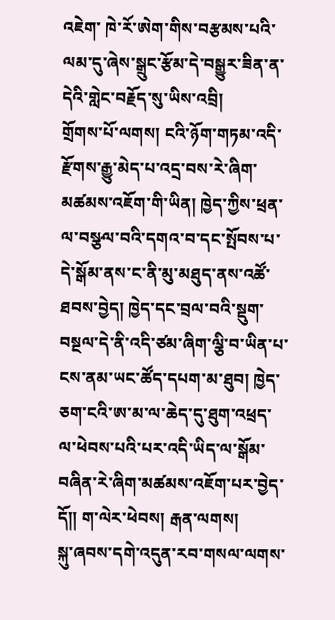འཇེག་ ཁེ་རོ་ཨེག་གིས་བརྩམས་པའི་ལམ་དུ་ཞེས་སྒྲུང་རྩོམ་དེ་བསྒྱུར་ཟིན་ན་དེའི་གླེང་བརྗོད་སུ་ཡིས་འབྲི།
གྲོགས་པོ་ལགས། ངའི་ཉོག་གཏམ་འདི་རྫོགས་རྒྱུ་མེད་པ་འདྲ་བས་རེ་ཞིག་མཚམས་འཇོག་གི་ཡིན། ཁྱེད་ཀྱིས་ཕྲན་ལ་བསྩལ་བའི་དགའ་བ་དང་སྤོབས་པ་དེ་སྒོམ་ནས་ང་ནི་མུ་མཐུད་ནས་འཚོ་ཐབས་བྱེད། ཁྱེད་དང་བྲལ་བའི་སྡུག་བསྔལ་དེ་ནི་འདི་ཙམ་ཞིག་ལྕི་བ་ཡིན་པ་ངས་ནམ་ཡང་ཚོད་དཔག་མ་ཐུབ། ཁྱེད་ཅག་ངའི་ཨ་མ་ལ་ཆེད་དུ་ཐུག་འཕྲད་ལ་ཕེབས་པའི་པར་འདི་ཡིད་ལ་སྒོམ་བཞིན་རེ་ཞིག་མཚམས་འཇོག་པར་བྱེད་དོ༎ ག་ལེར་ཕེབས། རྒན་ལགས།
སྐུ་ཞབས་དགེ་འདུན་རབ་གསལ་ལགས་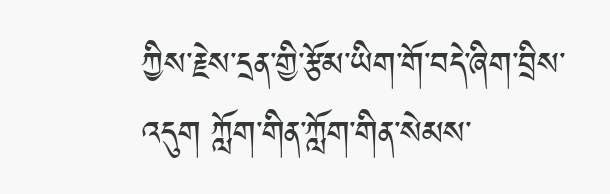ཀྱིས་རྗེས་དྲན་གྱི་རྩོམ་ཡིག་གོ་བདེ་ཞིག་བྲིས་འདུག ཀློག་གིན་ཀློག་གིན་སེམས་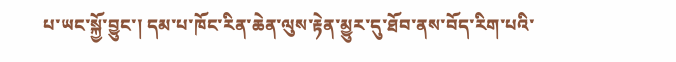པ་ཡང་སྐྱོ་བྱུང་། དམ་པ་ཁོང་རིན་ཆེན་ལུས་རྟེན་མྱུར་དུ་ཐོབ་ནས་བོད་རིག་པའི་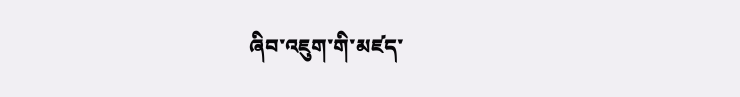ཞིབ་འཇུག་གི་མཛད་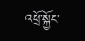འཕྲོ་སྐྱོང་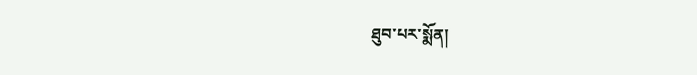ཐུབ་པར་སྨོན།